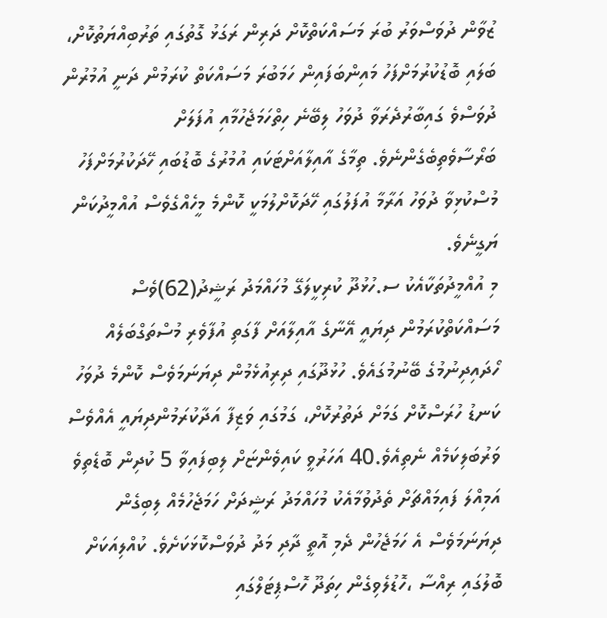ޒުވާން ދުވަސްވަރު ބުރަ މަސައްކަތްކޮށް ދަރިން ރަގަޅު ގޮތުގައި ތަރުބިއްޔަތުކޮށް، ބަލައި ބޮޑުކުރުމަށްފަހު މައިންބަފައިން ހަމަބުރަ މަސައްކަތް ކުރަމުން ދަނީ އުމުރުން ދުވަސްވެ ގައިބާރުދެރަވާ ދުވަހު ލިބޭނެ ހިތްހަމަޖެހުމާއި އުފަލަށް ބަރޯސާވެތިބެގެންނެވެ. ތިމާގެ އާއިލާއަށްޓަކައި އުމުރުގެ ބޮޑުބައި ހޭދަކުރުމަށްފަހު މުސްކުޅިވާ ދުވަހު އަރާމާ އުފަލުގައި ހޭދަކޮށްލުމަކީ ކޮންމެ މީހެއްގެވެސް އުއްމީދުކަން ޔަގީނެވެ.
މި އުއްމީދުތަކާއެކު ސ.ހުޅުދޫ ކުރިކީލަގޭ މުހައްމަދު ރަޝީދު(62)ވެސް މަސައްކަތްކުރަމުން ދިޔައީ އޭނާގެ އާއިލާއަށް ފާގަތި އުފާވެރި މުސްތަގްބަލެއް ހޯދައިދިނުމުގެ ބޭނުމުގައެވެ. ހުޅުދޫގައި ދިރިއުޅެމުން ދިޔަނަމަވެސް ކޮންމެ ދުވަހު ކަނޑު ހުރަސްކޮށް ގަމަށް ދަތުރުކޮށް، ގަމުގައި ވަޒިފާ އަދާކުރަމުންދިޔައީ އެއްވެސް ވަރުބަލިކަމެއް ނެތިއެވެ.40 އަހަރުވީ ކައިވެންޏަށް ލިބިފައިވާ 5 ކުދިން ބޮޑެތިވެ އަމިއްލަ ފައިމައްޗަށް ތެދުވުމާއެކު މުހައްމަދު ރަޝީދަށް ހަމަޖެހުމެއް ލިބިގެން ދިޔަނަމަވެސް އެ ހަމަޖެހުން ދެމި އޮތީ ދާދި މަދު ދުވަސްކޮޅަކަށެވެ. ކުއްލިއަކަށް ބޮލުގައި ރިއްސާ ،ހޮޑުލެވިގެން ހިތަދޫ ހޮސްޕިޓަލްގައި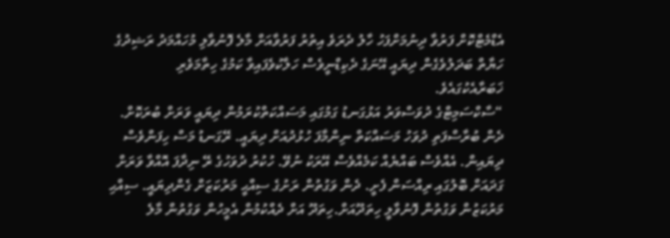އެޑްމެޓްކޮށް ފަރުވާ ދިނުމަށްފަހު ހާލު ދެރަވެ އިތުރު ފަރުވާއަށް މާލެ ފޮނުވާލި މުހައްމަދު ރަޝިދުގެ ހަޔާތް ބަދަލުވެގެން ދިޔައީ އޭނަގެ ދެކިޑްނީވެސް ހަލާކުވެފައިވާ ކަމުގެ ހިތާމަވެރި ޚަބަރާއެކުގައެވެ.
“ސާކްސަމިޓްގެ ދުވަސްވަރު އަޅުގަނޑު ގަމުގައި މަސައްކަތްކުރަމުން ދިޔައީ ވަރަށް ބުރަކޮށް. ދެން ބުރާސްފަތި ދުވަހު މަސައްކަތް ނިންމާފަ ހުޅުދުއަށް ދިޔައީ. ރޭގަނޑު މަސް ހިފަންވެސް ދިޔައިން. އެއްވެސް ބައްޔެއް ކަމެއްވެސް އޭރަކު ނުވޭ. ހުކުރު ދުވަހުގެ ރޭ ނިދާފަ އޮއްވާ ވަރަށް ގަދައަށް ބޮލުގައި ރިއްސަން ފެށީ. ދެން ވަގުތުން ރަށުގެ ސިއްޙީ މަރުކަޒަށް ގެންދިޔައީ. ސިއްޙި މަރުކަޒުން ވަގުތުން ފޮނުވާލީ ހިތަދޫއަށް.ހިތަދޫ އަށް ދެއްކުމުން އެމީހުން ވަގުތުން މާލެ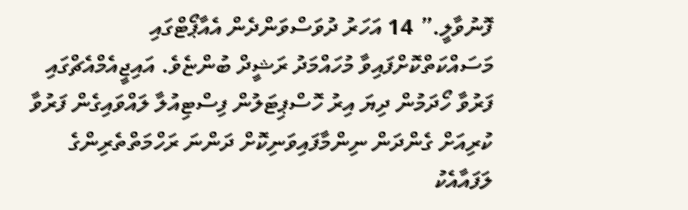ފޮނުވާލީ.” 14 އަހަރު ދުވަސްވަންދެން އެއާޕޯޓްގައި މަސައްކަތްކޮށްފައިވާ މުހައްމަދު ރަޝީދް ބުންޏެވެ. އައިޖީއެމްއެޗްގައި ފަރުވާ ހޯދަމުން ދިޔަ އިރު ހޮސްޕިޓަލުން ފިސްޓިއުލާ ލައްވައިގެން ފަރުވާ ކުރިއަށް ގެންދަން ނިންމާފައިވަނިކޮށް ދަންނަ ރަހްމަތްތެރިންގެ ލަފައާއެކު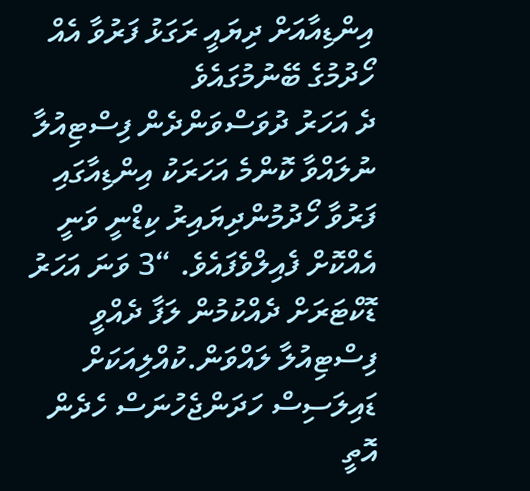އިންޑިއާއަށް ދިޔައީ ރަގަޅު ފަރުވާ އެއް ހޯދުމުގެ ބޭނުމުގައެވެ
ދެ އަހަރު ދުވަސްވަންދެން ފިސްޓިއުލާ ނުލައްވާ ކޮންމެ އަހަރަކު އިންޑިއާގައި ފަރުވާ ހޯދުމުންދިޔައިރު ކިޑްނީ ވަނީ އެއްކޮށް ފެއިލްވެފައެވެ. “3 ވަނަ އަހަރު ޑޮކްޓަރަށް ދެއްކުމުން ލަފާ ދެއްވީ ފިސްޓިއުލާ ލައްވަން.ކުއްލިއަކަށް ޑައިލަސިސް ހަދަންޖެހުނަސް ހެދެން އޮތީ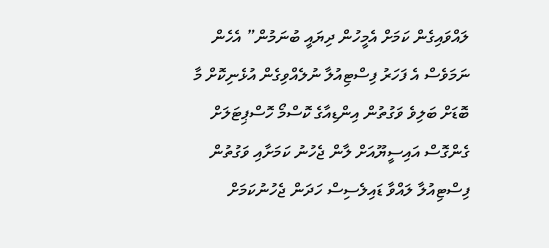ލައްވައިގެން ކަމަށް އެމީހުން ދިޔައީ ބުނަމުން” އެހެން ނަމަވެސް އެ ފަހަރު ފިސްޓިއުލާ ނުލެއްވިގެން އުޅެނިކޮށް މާ ބޮޑަށް ބަލިވެ ވަގުތުން އިންޑިއާގެ ކޮސްމޯ ހޮސްޕިޓަލަށް ގެންގޮސް އައިސީޔޫއަށް ލާން ޖެހުނު ކަމަށާއި ވަގުތުން ފިސްޓިއުލާ ލައްވާ ޑައިލެސިސް ހަދަން ޖެހުނުކަމަށް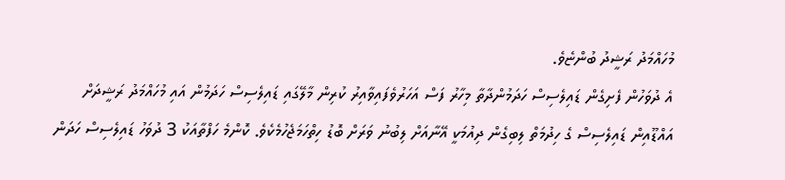މުހައްމަދު ރަޝީދު ބުންޏެވެ.
އެ ދުވަހުން ފެށިގެން ޑައިލެސިސް ހަދަމުންދާތާ މިހާރު ފަސް އަހަރުވެފައިވާއިރު ކުރިން މާލޭގައި ޑައިލެސިސް ހަދަމުން އައި މުހައްމަދު ރަޝީދަށް އައްޑޫއިން ޑައިލެސިސް ގެ ހިދުމަތް ލިބިގެން ދިއުމަކީ އޭނާއަށް ލިބުނު ވަރަށް ބޮޑު ހިތްހަމަޖެހުމެކެވެ. ކޮންމެ ހަފްތާއަކު 3 ދުވަހު ޑައިލެސިސް ހަދަން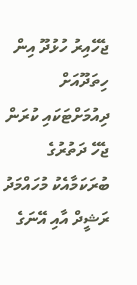ޖެހޭއިރު ހުޅުދޫ އިން ހިތަދޫއަށް ދިއުމަށްޓަކައި ކުރަން ޖެހޭ ދަތުރުގެ ބުރަކަމާއެކު މުހައްމަދު ރަޝީދް އާއި އޭނަގެ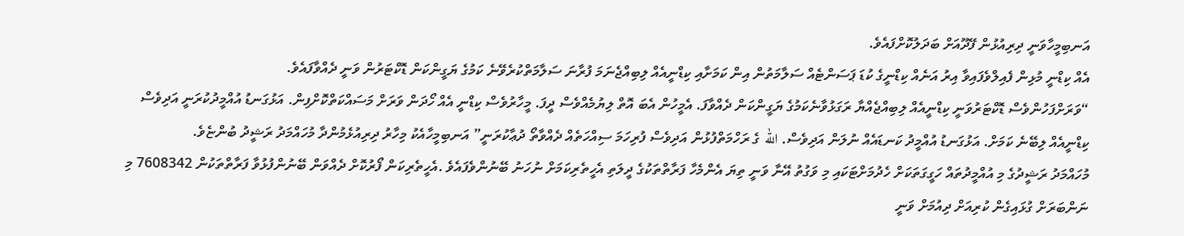އަނބިމީހާވަނީ ދިރިއުޅުން ފޭދޫއަށް ބަދަލުކޮށްފައެވެ.
އެއް ކިޑްނީ މުޅިން ފެއިލްވެފައިވާ އިރު އަނެއް ކިޑްނީގެ ކުޑަ ޕަސަންޓެއް ސަލާމަތުން އިން ކަމަށާއި ކިޑްނީއެއް ލިބިއްޖެނަމަ ފުރާނަ ސަލާމަތްކުރެވޭނެ ކަމުގެ ޔަގީންކަން ޑޮކްޓަރުން ވަނީ ދެއްވާފައެވެ.
“ވަރަށްފަހުންވެސް ޑޮކްޓަރުވަނީ ކިޑްނީއެއް ލިބިއްޖެއްޔާ ރަގަޅުވާނެކަމުގެ ޔަގީންކަން ދެއްވާފަ. އެމީހުން އެބަ އޮތް ލިޔުމެއްވެސް ދީފަ. މީހާރުވެސް ކިޑްނީ އެއް ހޯދަން ވަރަށް މަސައްކަތްކޮށްފިން. އަޅުގަނޑު އުއްމީދުކުރަނީ އަދިވެސް ކިޑްނީއެއް ލިބޭނެ ކަމަށް. އަޅުގަނޑު އުއްމީދު ކަނޑައެއް ނުލަން އަދިވެސް. الله ގެ ރަހްމަތްފުޅުން އަދިވެސް ފުރިހަމަ ސިއްހަތެއް ދެއްވާތޯ ދުޢާކުރަނީ” އަނބިމީހާއެކު މިހާރު ދިރިއުޅެމުންދާ މުހައްމަދު ރަޝީދު ބުންޏެވެ.
މުހައްމަދު ރަޝީދުގެ މި އުއްމީދުތައް ހަގީގަތަކަށް ހެދުމަށްޓަކައި މި ވަގުތު އޭނާ ވަނީ ތިޔަ އެންމެހާ ފަރާތްތަކުގެ ދީލަތި އެހީތެރިކަމަށް ނުހަނު ބޭނުންވެފައެވެ .އެހީތެރިކަން ފޯރުކޮށް ދެއްވަން ބޭނުންފުޅުވާ ފަރާތްތަކުން 7608342 މި ނަންބަރަށް ގުޅައިގެން ކުރިއަށް ދިއުމަށް ވަނީ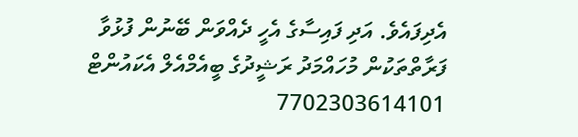އެދިފައެވެ. އަދި ފައިސާގެ އެހީ ދެއްވަން ބޭނުން ފުޅުވާ ފަރާތްތަކުން މުހައްމަދު ރަޝީދުގެ ބީއެމްއެލް އެކައުންޓް 7702303614101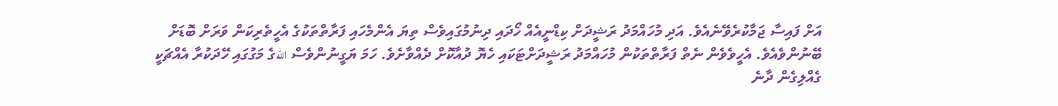އަށް ފައިސާ ޖަމާކުރެވޭނެއެވެ. އަދި މުހައްމަދު ރަޝީދަށް ކިޑްނީއެއް ހޯދައި ދިނުމުގައިވެސް ތިޔަ އެންމެހައި ފަރާތްތަކުގެ އެހީތެރިކަން ވަރަށް ބޮޑަށް ބޭނުންވެއެވެ. އެހީވެވެން ނެތް ފަރާތްތަކުން މުހައްމަދު ރަޝީދަށްޓަކައި ހެޔޮ ދުއާކޮށް ދެއްވާށެވެ. ހަމަ ޔަގީނުންވެސް اللهގެ މަގުގައި ހޭދަކުރާ އެއްޗަކީ ގެއްލިގެން ދާނެ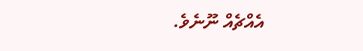އެއްޗެއް ނޫނެވެ.